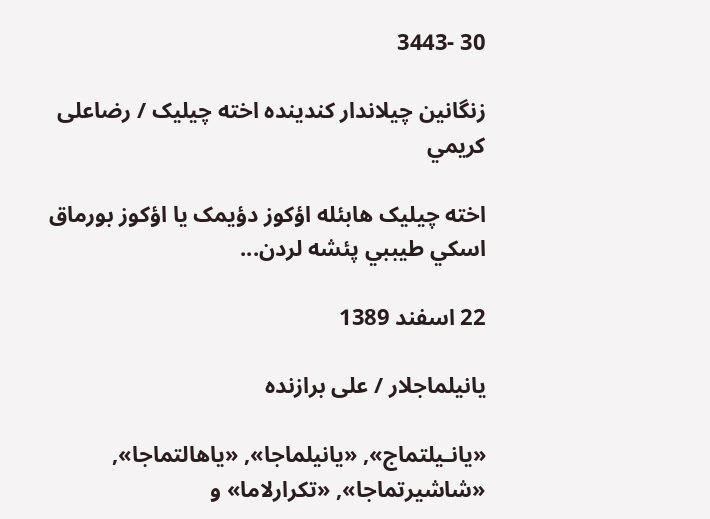30 -3443

زنگانین چيلاندار کندينده اخته چيليک / رضاعلی کريمي

اخته چيليک هابئله اؤکوز دؤيمک يا اؤکوز بورماق اسکي طيببي پئشه لردن...

22 اسفند 1389

یانیلماجلار / علی برازنده

«يانـيلتماج», «يانيلماجا», «ياهالتماجا», «شاشيرتماجا», «تکرارلاما» و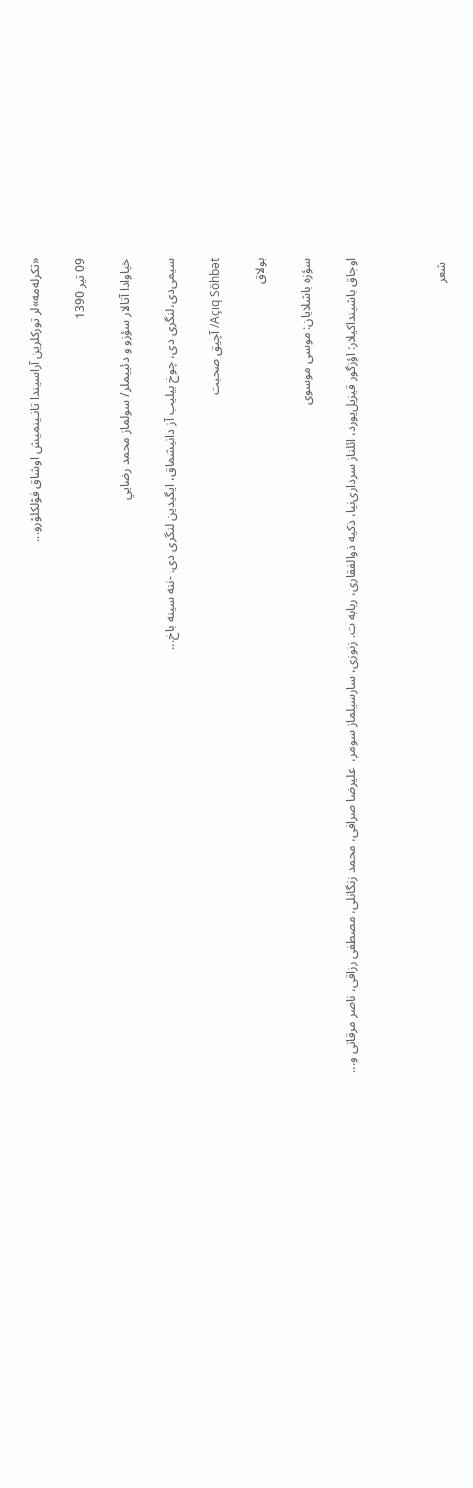«تکرله‌مه»لر تورکلرين آراسيندا تانـينميش اوشاق فوْلکلوْرو...

09 تیر 1390

خياوادا آتالار سؤزو و دئییملر/ سولماز محمد رضايي

سیمی‌دی،لنگری دی، چوخ بیلیب آز دانیشماق، ایگیدین لنگری دی. -ننه سینه باخ...

Açıq Söhbət/ آچیق صحبت

بولاق

سؤزه باشلایان: موسی موسوی

اوجاق باشینداکیلار: اؤزگور قیزیل‌یورد، ائلناز سرداری‌نیا، ذکیه ذوالفقاری، ربابه ت. زنوزی، سارسیلماز سومر،  علیرضا صرافی، محمد زنگانلی، مصطفی رزاقی، ناصر مرقاتی و...



 شعر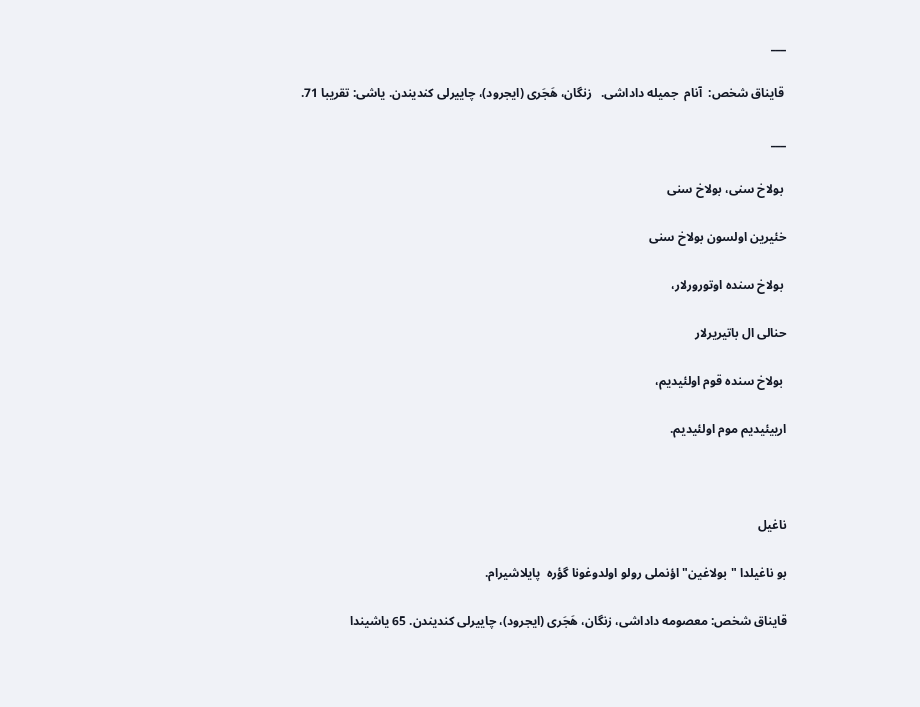___

 قایناق شخص:  آنام  جمیله داداشی.   زنگان، هَجَری (ایجرود)، چاییرلی کندیندن. یاشی: تقریبا 71.

___

 بولاخ سنی، بولاخ سنی

خئیرین اولسون بولاخ سنی

 بولاخ سنده اوتورورلار،

حنالی ال باتیریرلار

 بولاخ سنده قوم اولئیدیم،

ارییئیدیم موم اولئیدیم.



ناغیل

بو ناغیلدا "بولاغین" اؤنملی رولو اولدوغونا گؤره  پایلاشیرام.

قایناق شخص: معصومه داداشی، زنگان، هَجَری (ایجرود)، چاییرلی کندیندن. 65 یاشیندا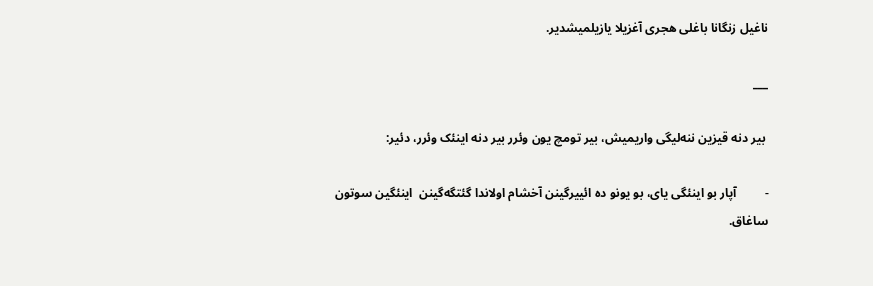ناغیل زنگانا باغلی هجری آغزیلا یازیلمیشدیر.

___

 بیر د‌نه قیزین ننه‌لیگی واریمیش، بیر تومچ یون وئرر بیر د‌نه اینئک وئرر، دئیر:

-         آپار بو اینئگی یای، بو یونو ده ائییرگینن آخشام اولاندا گئتگه‌گینن  اینئگین سوتون ساغاق.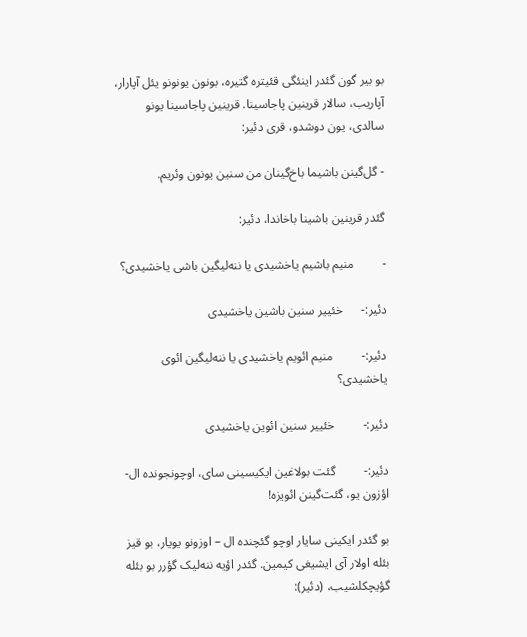بو بیر گون گئدر اینئگی قئیتره گتیره، بونون یونونو یئل آپارار، آپاریب، سالار قرینین پاجاسینا. قرینین پاجاسینا یونو سالدی، یون دوشدو، قری دئیر:

- گل‌گینن باشیما باخ‌گینان من سنین یونون وئریم.

گئدر قرینین باشینا باخاندا، دئیر:

-         منیم باشیم یاخشیدی یا ننه‌لیگین باشی یاخشیدی؟

دئیر:-      خئییر سنین باشین یاخشیدی

دئیر:-         منیم ائویم یاخشیدی یا ننه‌لیگین ائوی یاخشیدی؟

دئیر:-         خئییر سنین ائوین یاخشیدی

دئیر:-         گئت بولاغین ایکیسینی سای، اوچونجونده ال- اؤزون یو، گئت‌گینن ائویزه!

بو گئدر ایکینی سایار اوچو گئچنده ال – اوزونو یویار، بو قیز بئله اولار آی ایشیغی کیمین. گئدر اؤیه ننه‌لیک گؤرر بو بئله گؤیچکلشیب، (دئیر):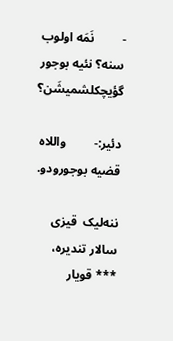-         نَمَه اولوب سنه؟ نئیه بوجور گؤیچکلشمیشَن؟

دئیر:-         واللاه قضیه بوجورودو.

ننه‌لیک  قیزی سالار تندیره، *** قویار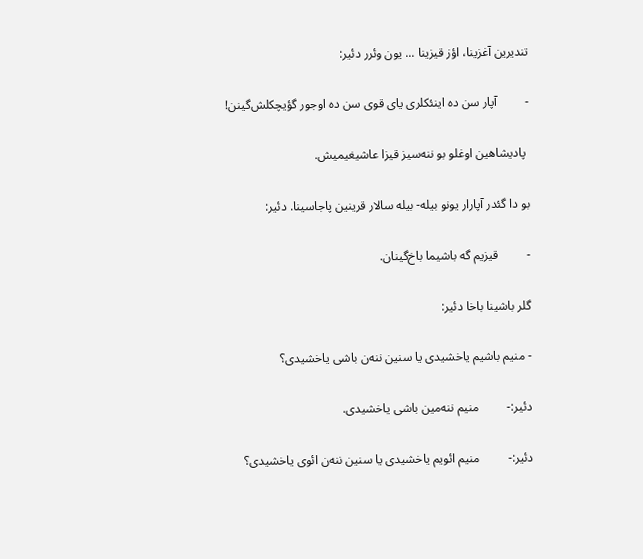تندیرین آغزینا، اؤز قیزینا ... یون وئرر دئیر:

-         آپار سن ده اینئکلری یای قوی سن ده اوجور گؤیچکلش‌گینن!

 پادیشاهین اوغلو بو ننه‌سیز قیزا عاشیغیمیش.

بو دا گئدر آپارار یونو بیله- بیله سالار قرینین پاجاسینا. دئیر:

-         قیزیم گه باشیما باخ‌گینان.

گلر باشینا باخا دئیر:

- منیم باشیم یاخشیدی یا سنین ننه‌ن باشی یاخشیدی؟

دئیر:-         منیم ننه‌مین باشی یاخشیدی.

دئیر:-         منیم ائویم یاخشیدی یا سنین ننه‌ن ائوی یاخشیدی؟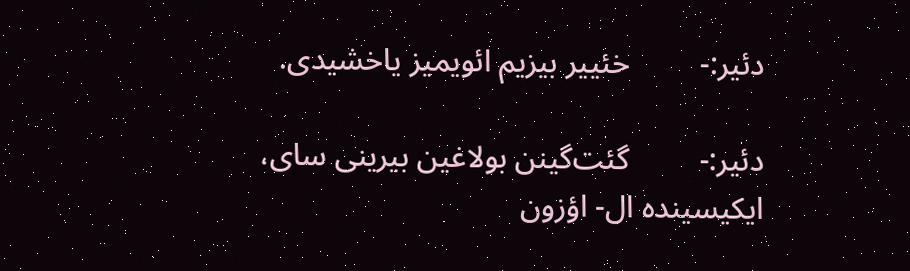دئیر:-         خئییر بیزیم ائویمیز یاخشیدی.

دئیر:-         گئت‌گینن بولاغین بیرینی سای، ایکیسینده ال- اؤزون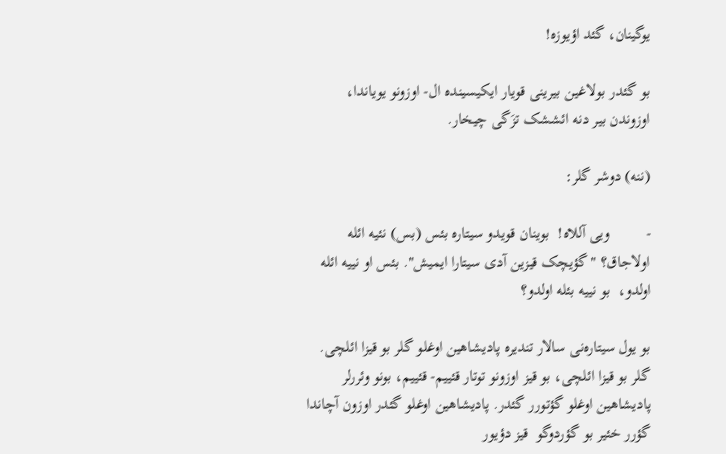یوگینان، گئد اؤیوزه!

بو گئدر بولاغین بیرینی قویار ایکیسینده ال- اوزونو یویاندا، اوزوندن بیر دنه ائششک تزَگی چیخار.

(ننه) دوشر گلر:

-         ویی آللاه!  بوینان قویدو سیتاره بئس (بس) نئیه ائله اولاجاق؟ "گؤیچک قیزین آدی سیتارا ایمیش". بئس او نییه ائله اولدو،  بو نییه بئله اولدو؟

بو یول سیتاره‌نی سالار تندیره پادیشاهین اوغلو گلر بو قیزا ائلچی. گلر بو قیزا ائلچی، بو قیز اوزونو توتار قئییم- قئییم، بونو وئررلر پادیشاهین اوغلو گؤتورر گئدر. پادیشاهین اوغلو گئدر اوزون آچاندا گؤرر خئیر بو گؤردوگو  قیز دؤیور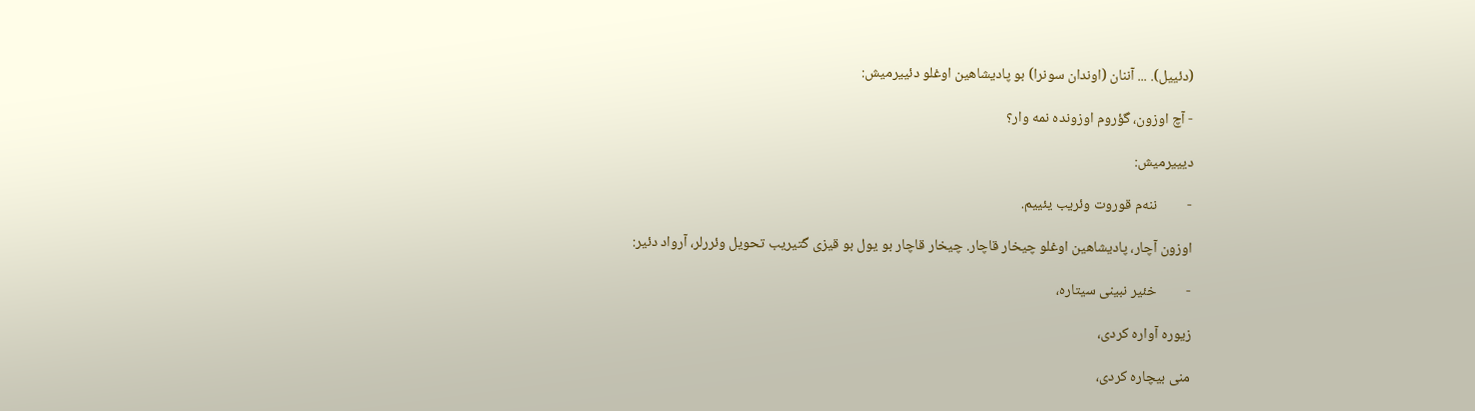(دئییل). ... آننان (اوندان سونرا) بو پادیشاهین اوغلو دئییرمیش:

- آچ اوزون، گؤروم اوزونده نمه وار؟

دیییرمیش:

-         ننه‌م قوروت وئریب یئییم.

اوزون آچار، پادیشاهین اوغلو چیخار قاچار. چیخار قاچار بو یول بو قیزی گتیریب تحویل وئررلر، آرواد دئیر:

-         خئیر نبینی سیتاره،

زیوره آواره کردی،

منی بیچاره کردی،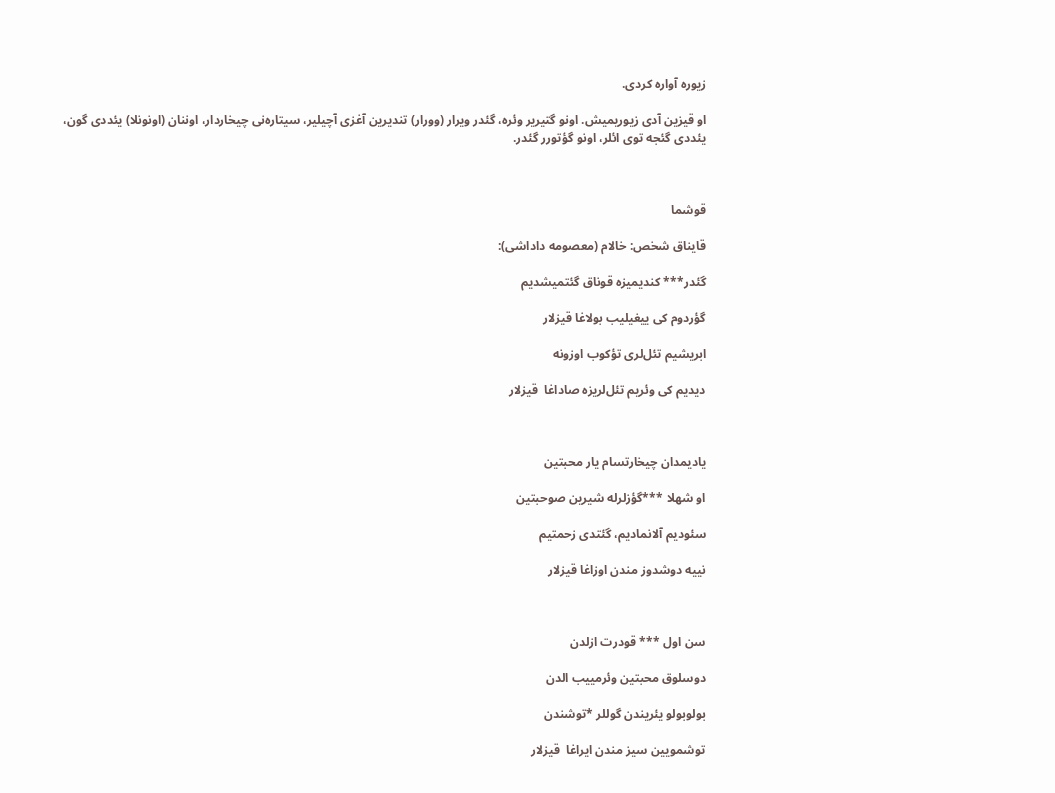زیوره آواره کردی.

او قیزین آدی زیوریمیش. اونو گتیریر وئره، گئدر ویرار (وورار) تندیرین آغزی آچیلیر، سیتاره‌نی چیخاردار، اوننان (اونونلا) یئددی گون، یئددی گئجه توی ائلر، اونو گؤتورر گئدر.



قوشما

قایناق شخص: خالام (معصومه داداشی):

گئدر*** کندیمیزه قوناق گئتمیشدیم

گؤردوم کی ییغیلیب بولاغا قیزلار

ابریشیم تئل‌لری تؤکوب اوزونه

دیدیم کی وئریم تئل‌لریزه صاداغا  قیزلار



یادیمدان چیخارتسام یار محبتین

او شهلا ***گؤزلرله شیرین صوحبتین

سئودیم آلانمادیم، گئتدی زحمتیم

نییه دوشدوز مندن اوزاغا قیزلار



سن اول *** قودرت ازلدن

دوسلوق محبتین وئرمییب الدن

بولوبولو یئریندن گوللر *توشندن

توشمویین سیز مندن ایراغا  قیزلار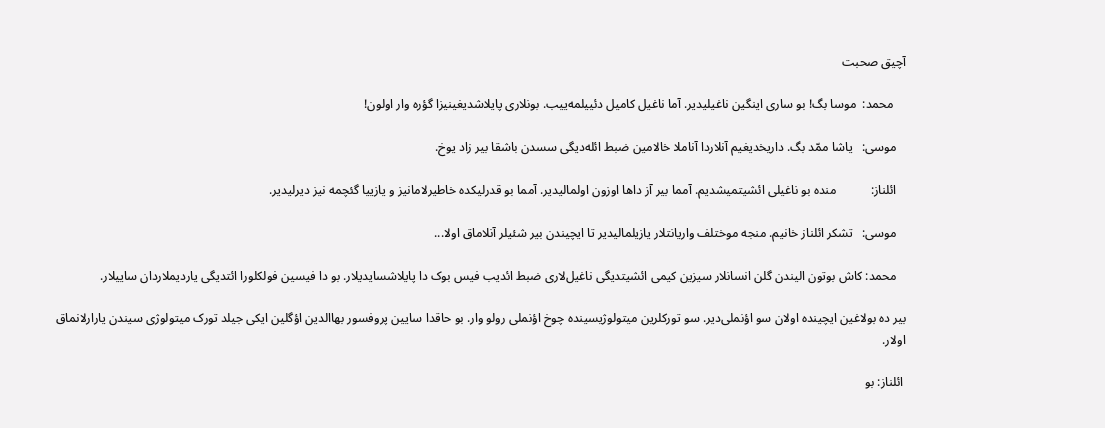آچیق صحبت

    محمد:  موسا بگ! بو ساری اینگین ناغیلیدیر. آما ناغیل کامیل دئییلمه‌ییب. بونلاری پایلاشدیغینیزا گؤره وار اولون!

   موسی:   یاشا ممّد بگ. داریخدیغیم آنلاردا آناملا خالامین ضبط ائله‌دیگی سسدن باشقا بیر زاد یوخ.

   ائلناز:           منده بو ناغیلی ائشیتمیشدیم. آمما بیر آز داها اوزون اولمالیدیر. آمما بو قدرلیکده خاطیرلامانیز و یازییا گئچمه نیز دیرلیدیر.

   موسی:   تشکر ائلناز خانیم. منجه موختلف واریانتلار یازیلمالیدیر تا ایچیندن بیر شئیلر آنلاماق اولا...

   محمد: کاش بوتون الیندن گلن انسانلار سیزین کیمی ائشیتدیگی ناغیل‌لاری ضبط ائدیب فیس بوک دا پایلاشسایدیلار. بو دا فیسین فولکلورا ائتدیگی یاردیملاردان ساییلار.

بیر ده بولاغین ایچینده اولان سو اؤنملی‌دیر. سو تورکلرین میتولوژیسینده چوخ اؤنملی رولو وار. بو حاقدا سایین پروفسور بهاالدین اؤگلین ایکی جیلد تورک میتولوژی سیندن یارارلانماق اولار.

 ائلناز: بو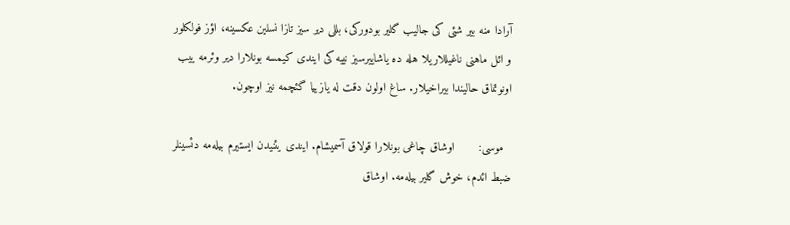آرادا منه بیر شئی کی جالیب گلیر بودورکی، بللی دیر سیز تازا نسلین عکسینه، اؤز فولکلور و ائل ماهنی ناغیللاریلا هله ده یاشاییرسیز نییه کی ایندی کیمسه بونلارا دیر وئرمه ییب اونوتماق حالیندا بیراخیلار. ساغ اولون دقت له یازییا گئچمه نیز اوچون.

  موسی:       اوشاق چاغی بونلارا قولاق آسمیشام. ایندی یئنیدن ایستیرم بیله‌مه دئسینلر ضبط ائدم، خوش گلیر بیله‌مه. اوشاق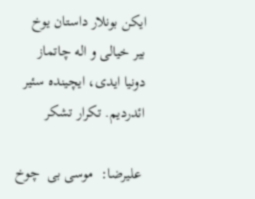ایکن بونلار داستان یوخ بیر خیالی و اله چاتماز دونیا ایدی، ایچینده سئیر ائدردیم. تکرار تشکر

 علیرضا:  موسی بی  چوخ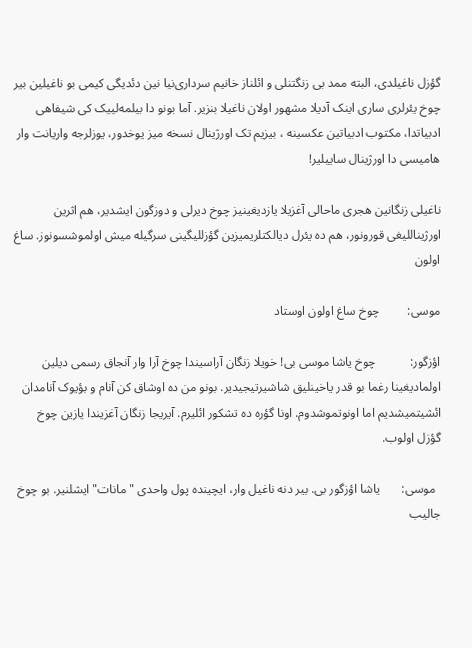گؤزل ناغیلدی، البته ممد بی زنگتنلی و ائلناز خانیم سرداری‌نیا نین دئدیگی کیمی بو ناغیلین بیر چوخ یئرلری ساری اینک آدیلا مشهور اولان ناغیلا بنزیر. آما بونو دا بیلمه‌لییک کی شیفاهی ادبیاتدا، مکتوب ادبیاتین عکسینه ، بیزیم تک اورژینال نسخه میز یوخدور، یوزلرجه واریانت وار هامیسی دا اورژینال ساییلیر!

ناغیلی زنگانین هجری ماحالی آغزیلا یازدیغینیز چوخ دیرلی و دوزگون ایشدیر، هم اثرین اورژیناللیغی قورونور، هم ده یئرل دیالکتلریمیزین گؤزللیگینی سرگیله میش اولموشسونوز. ساغ اولون

موسی:         چوخ ساغ‌ اولون اوستاد

اؤزگور:           چوخ یاشا موسی بی! خویلا زنگان آراسیندا چوخ آرا وار آنجاق رسمی دیلین اولمادیغینا رغما بو قدر یاخینلیق شاشیرتیجیدیر. بونو من ده اوشاق کن آنام و بؤیوک آنامدان ائشیتمیشدیم اما اونوتموشدوم. اونا گؤره ده تشکور ائلیرم. آیریجا زنگان آغزیندا یازین چوخ گؤزل اولوب.

  موسی:       یاشا اؤزگور بی. بیر دنه ناغیل وار، ایچینده پول واحدی "مانات" ایشلنیر. بو چوخ جالیب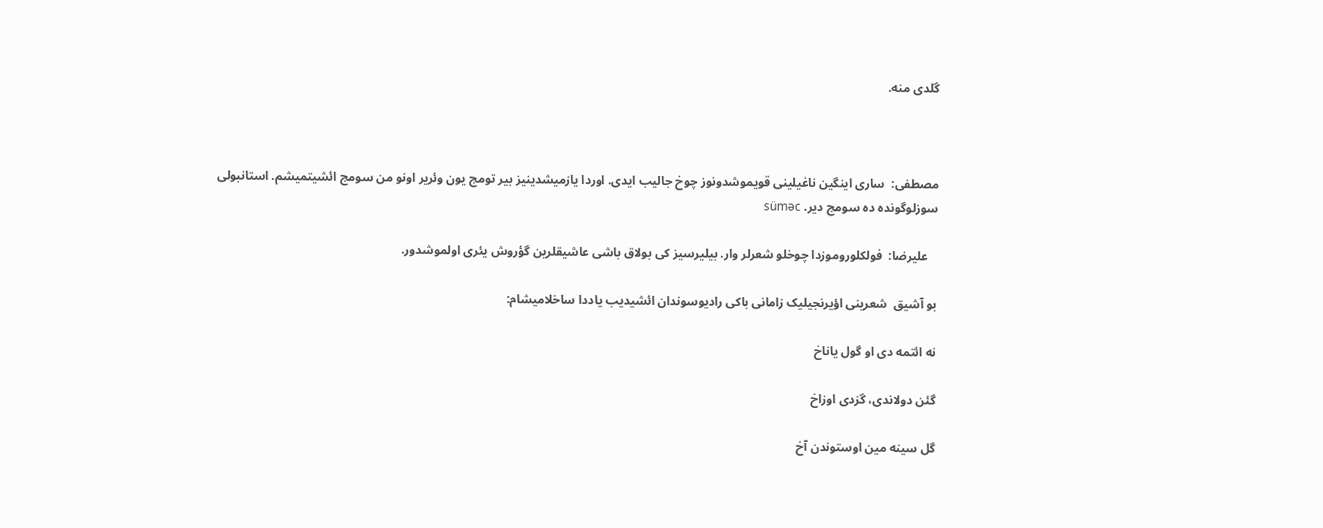گلدی منه.



مصطفی:  ساری اینگین ناغیلینی قویموشدونوز چوخ جالیب ایدی. اوردا یازمیشدینیز بیر تومج یون وئریر اونو من سومج ائشیتمیشم. استانبولی سوزلوگونده ده سومج دیر. süməc

   علیرضا:  فولکلوروموزدا چوخلو شعرلر وار. بیلیرسیز کی بولاق باشی عاشیقلرین گؤروش یئری اولموشدور.

بو آشیق  شعرینی اؤیرنجیلیک زامانی باکی رادیوسوندان ائشیدیب یاددا ساخلامیشام:

نه ائتمه دی او گول یاناخ

گئن دولاندی، گزدی اوزاخ

گل سینه مین اوستوندن آخ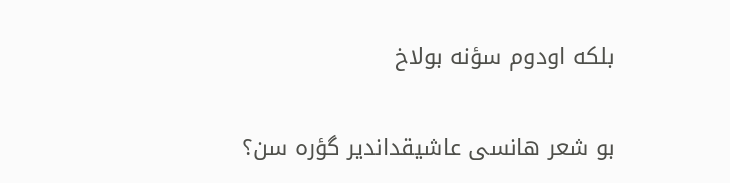بلکه اودوم سؤنه بولاخ

بو شعر هانسی عاشیقداندیر گؤره سن؟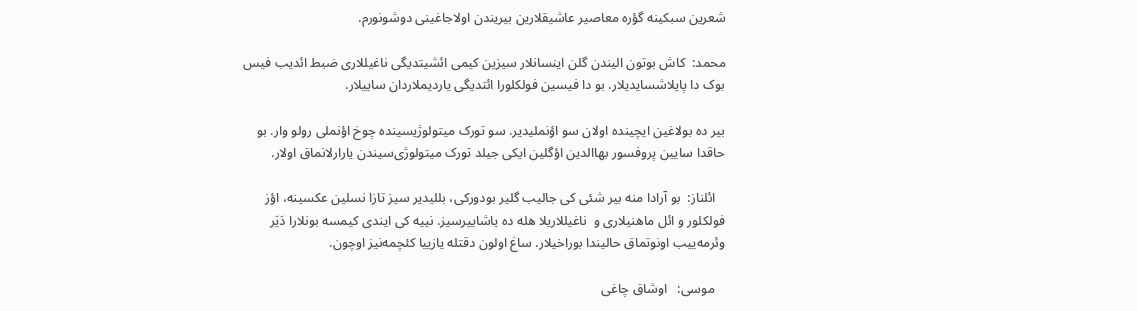شعرین سبکینه گؤره معاصیر عاشیقلارین بیریندن اولاجاغینی دوشونورم.

محمد:  کاش بوتون الیندن گلن اینسانلار سیزین کیمی ائشیتدیگی ناغیللاری ضبط ائدیب فیس بوک دا پایلاشسایدیلار. بو دا فیسین فولکلورا ائتدیگی یاردیملاردان ساییلار.

بیر ده بولاغین ایچینده اولان سو اؤنملیدیر. سو تورک میتولوژیسینده چوخ اؤنملی رولو وار. بو حاقدا سایین پروفسور بهاالدین اؤگلین ایکی جیلد تورک میتولوژی‌سیندن یارارلانماق اولار.

   ائلناز:  بو آرادا منه بیر شئی کی جالیب گلیر بودورکی، بللیدیر سیز تازا نسلین عکسینه، اؤز فولکلور و ائل ماهنیلاری و  ناغیللاریلا هله ده یاشاییرسیز. نییه کی ایندی کیمسه بونلارا دَیَر وئرمه‌ییب اونوتماق حالیندا بوراخیلار. ساغ اولون دقتله یازییا کئچمه‌نیز اوچون.

   موسی:   اوشاق چاغی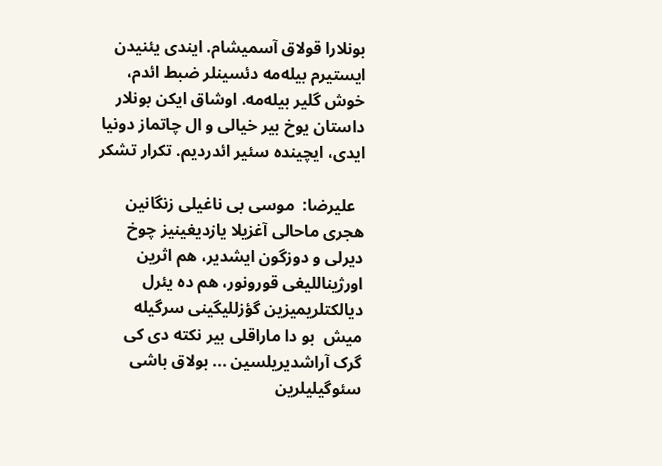بونلارا قولاق آسمیشام. ایندی یئنیدن ایستیرم بیله‌مه دئسینلر ضبط ائدم، خوش گلیر بیله‌مه. اوشاق ایکن بونلار داستان یوخ بیر خیالی و ال چاتماز دونیا ایدی، ایچینده سئیر ائدردیم. تکرار تشکر

  علیرضا:  موسی بی ناغیلی زنگانین هجری ماحالی آغزیلا یازدیغینیز چوخ دیرلی و دوزگون ایشدیر، هم اثرین اورژیناللیغی قورونور، هم ده یئرل دیالکتلریمیزین گؤزللیگینی سرگیله میش  بو دا ماراقلی بیر نکته دی کی گرک آراشدیریلسین ... بولاق باشی سئوگیلیلرین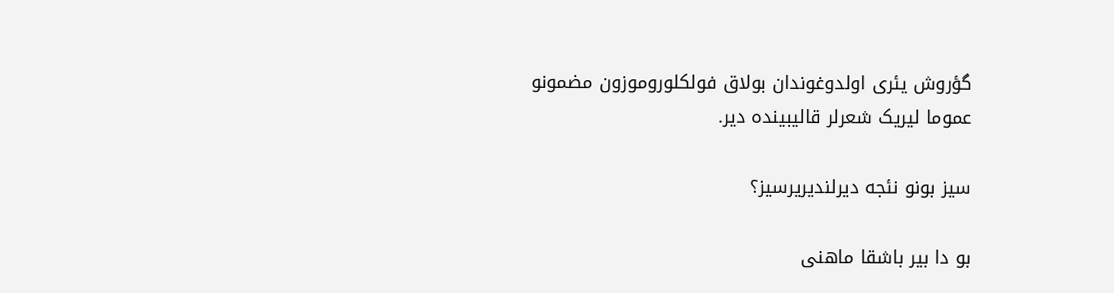گؤروش یئری اولدوغوندان بولاق فولکلوروموزون مضمونو عموما لیریک شعرلر قالیبینده دیر.

سیز بونو نئجه دیرلندیریرسیز؟

بو دا بیر باشقا ماهنی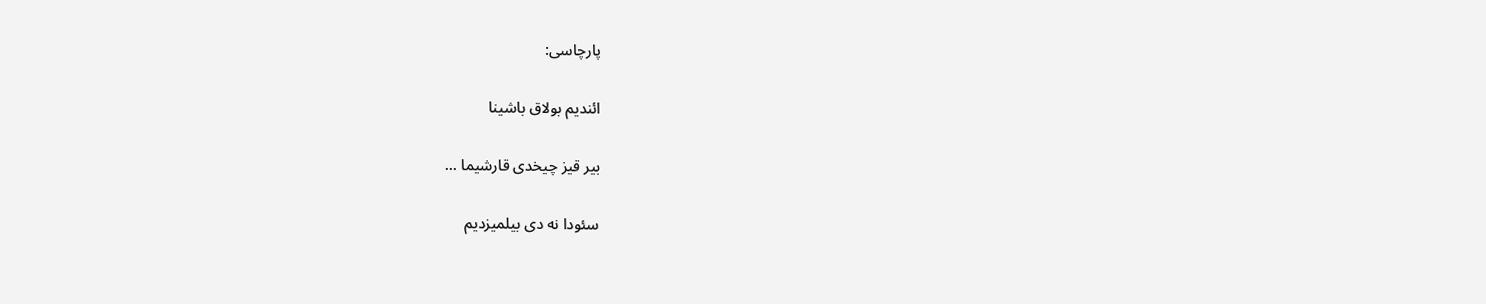پارچاسی:

ائندیم بولاق باشینا

بیر قیز چیخدی قارشیما ...

سئودا نه دی بیلمیزدیم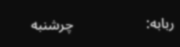ربابه:                    چرشنبه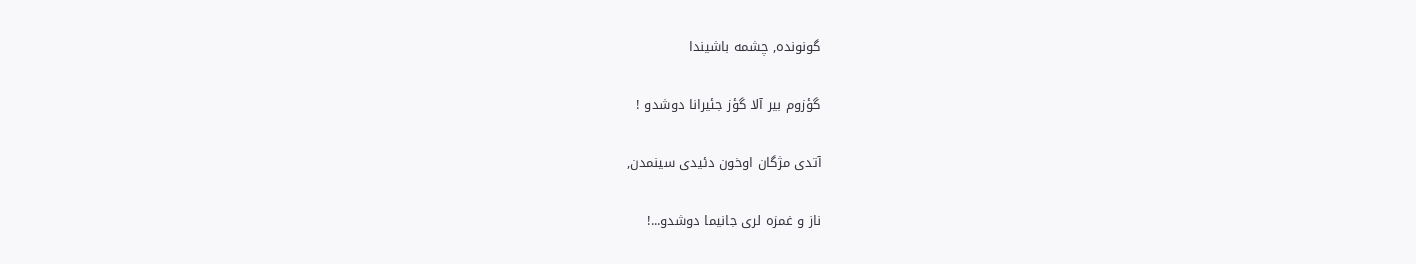گونونده, چشمه باشیندا

گؤزوم بیر آلا گؤز جئیرانا دوشدو !

آتدی مژگان اوخون دئیدی سینمدن,

ناز و غمزه لری جانیما دوشدو...!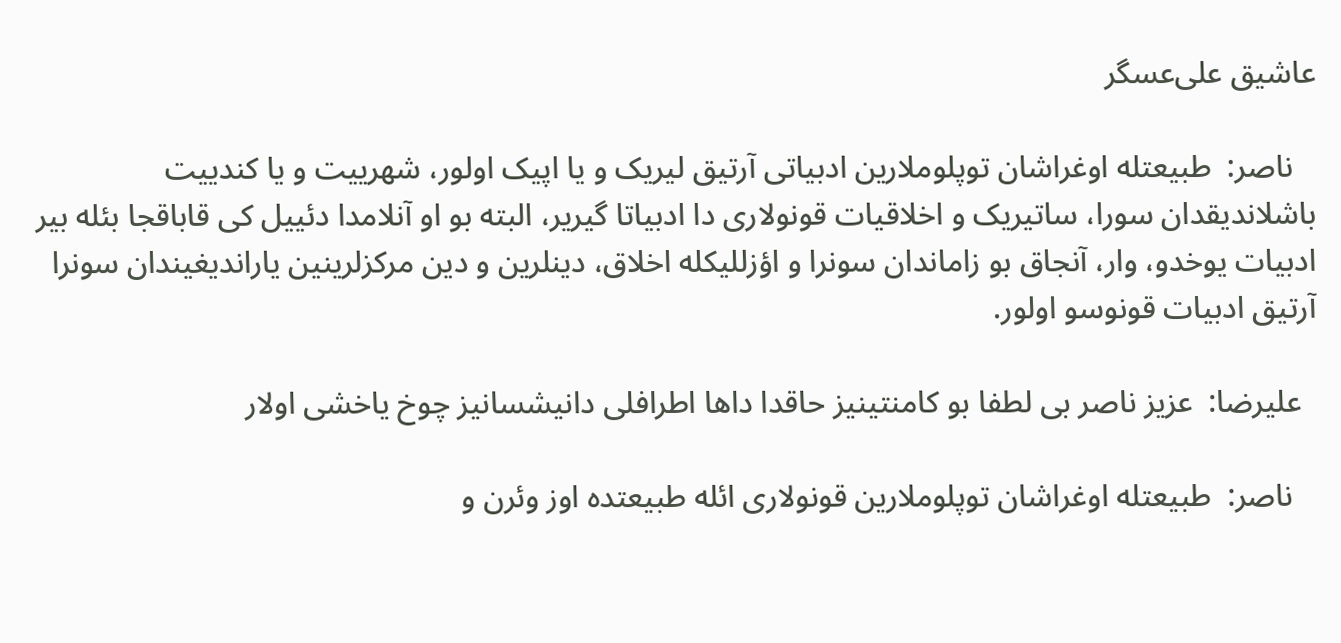عاشیق علی‌عسگر

   ناصر:  طبیعتله اوغراشان توپلوملارین ادبیاتی آرتیق لیریک و یا اپیک اولور، شهرییت و یا کندییت باشلاندیقدان سورا، ساتیریک و اخلاقیات قونولاری دا ادبیاتا گیریر، البته بو او آنلامدا دئییل کی قاباقجا بئله بیر ادبیات یوخدو، وار، آنجاق بو زاماندان سونرا و اؤزللیکله اخلاق، دینلرین و دین مرکزلرینین یاراندیغیندان سونرا آرتیق ادبیات قونوسو اولور.

  علیرضا:  عزیز ناصر بی لطفا بو کامنتینیز حاقدا داها اطرافلی دانیشسانیز چوخ یاخشی اولار

   ناصر:  طبیعتله اوغراشان توپلوملارین قونولاری ائله طبیعتده اوز وئرن و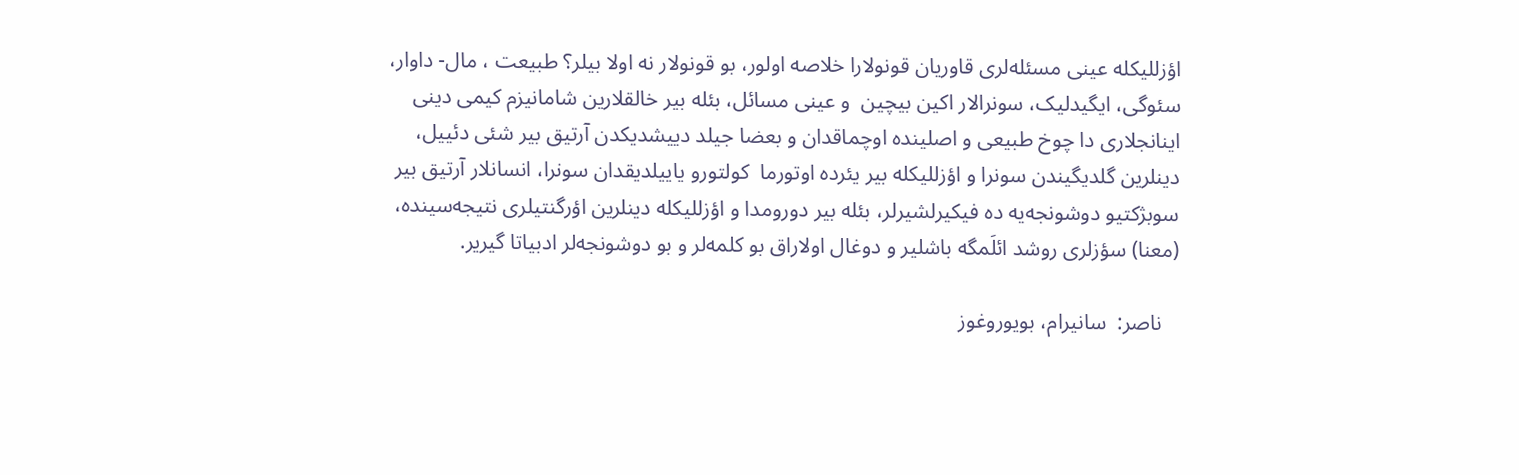اؤزللیکله عینی مسئله‌لری قاوریان قونولارا خلاصه اولور، بو قونولار نه اولا بیلر؟ طبیعت ، مال- داوار، سئوگی، ایگیدلیک، سونرالار اکین بیچین  و عینی مسائل، بئله بیر خالقلارین شامانیزم کیمی دینی اینانجلاری دا چوخ طبیعی و اصلینده اوچماقدان و بعضا جیلد دییشدیکدن آرتیق بیر شئی دئییل، دینلرین گلدیگیندن سونرا و اؤزللیکله بیر یئرده اوتورما  کولتورو یاییلدیقدان سونرا، انسانلار آرتیق بیر سوبژکتیو دوشونجه‌یه ده فیکیرلشیرلر، بئله بیر دورومدا و اؤزللیکله دینلرین اؤرگنتیلری نتیجه‌سینده، (معنا) سؤزلری روشد ائلَمگه باشلیر و دوغال اولاراق بو کلمه‌لر و بو دوشونجه‌لر ادبیاتا گیریر.

   ناصر:  سانیرام، بویوروغوز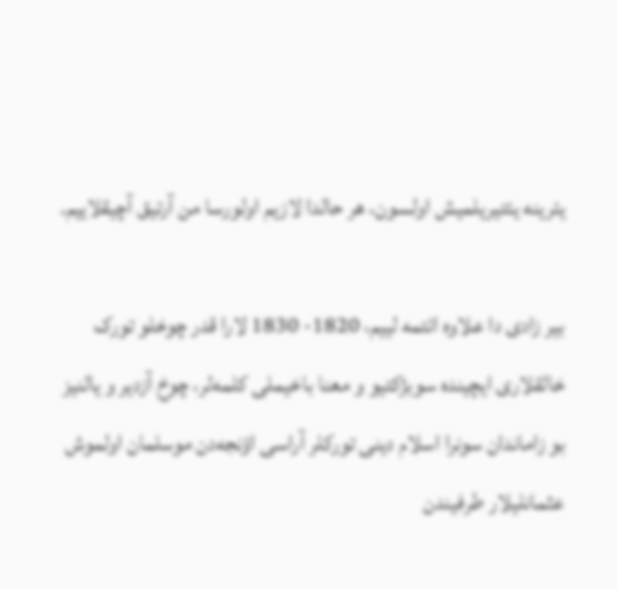یئرینه یئتیریلمیش اولسون، هر حالدا لازیم اولورسا من آرتیق آچیقلاییم.

بیر زادی دا علاوه ائتمه لییم، 1820- 1830 لارا قدر چوخلو تورک خالقلاری ایچینده سوبژکتیو و معنا باخیملی کلمه‌لر، چوخ آزدیر و یالنیز بو زاماندان سونرا اسلام دینی تورکلر آراسی اؤنجه‌دن موسلمان اولموش عثمانلیلار طرفیندن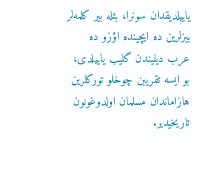یاییلدیقدان سونرا، بئله بیر کلمه‌لر بیزلرین ده ایچینده اؤزو ده عرب دیلیندن گلیب یاییلدی، بو ایسه تقریبن چوخلو تورکلرین هازاماندان مسلمان اولدوغونون تاریخیدیر.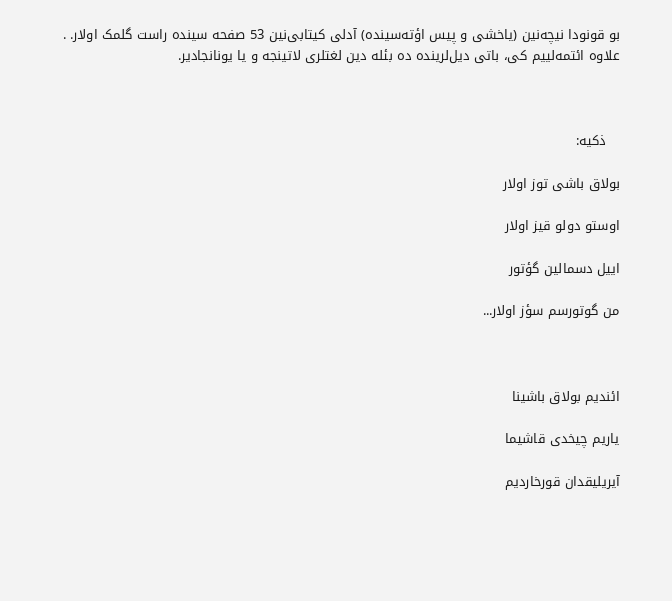بو قونودا نیچه‌نین (یاخشی و پیس اؤته‌سینده) آدلی کیتابی‌نین 53 صفحه سینده راست گلمک اولار. . علاوه ائتمه‌لییم کی، باتی دیل‌لرینده ده بئله دین لغتلری لاتینجه و یا یونانجادیر.



   ذکیه:

بولاق باشی توز اولار

اوستو دولو قیز اولار

اییل دسمالین گؤتور

من گوتورسم سؤز اولار...



ائندیم بولاق باشینا

یاریم چیخدی قاشیما

آیریلیقدان قورخاردیم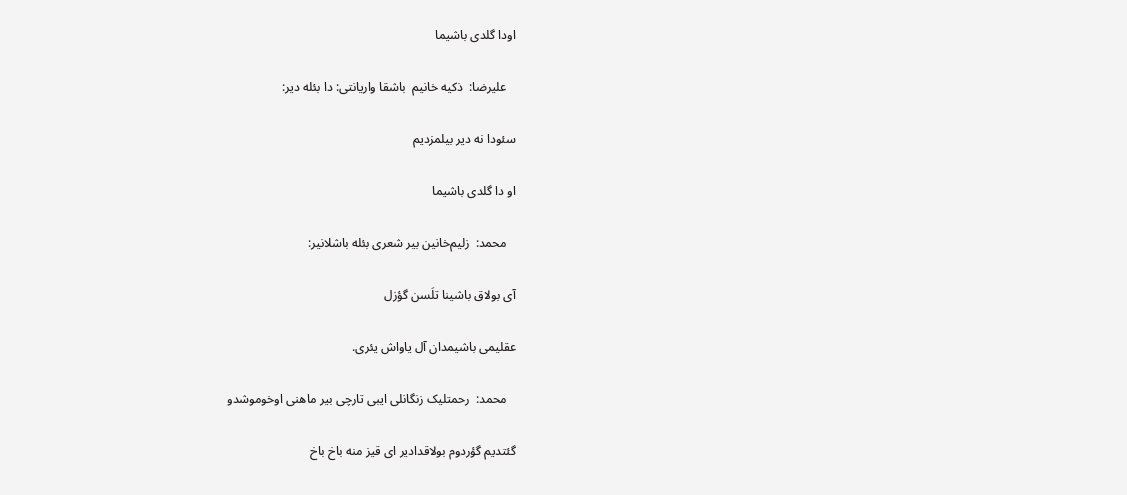اودا گلدی باشیما

   علیرضا:  ذکیه خانیم  باشقا واریانتی: دا بئله دیر:

سئودا نه دیر بیلمزدیم

او دا گلدی باشیما

   محمد:  زلیم‌خانین بیر شعری بئله باشلانیر:

آی بولاق باشینا تلَسن گؤزل

عقلیمی باشیمدان آل یاواش یئری.

   محمد:  رحمتلیک زنگانلی ایبی تارچی بیر ماهنی اوخوموشدو

گئتدیم گؤردوم بولاقدادیر ای قیز منه باخ باخ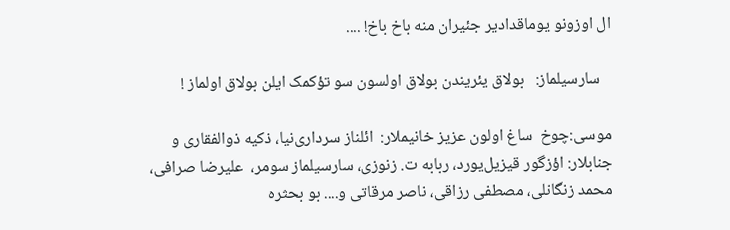ال اوزونو یوماقدادیر جئیران منه باخ باخ! ....

   سارسیلماز:   بولاق یئریندن بولاق اولسون سو تؤکمک ایلن بولاق اولماز !

موسی:چوخ  ساغ اولون عزیز خانیملار:  ائلناز سرداری‌نیا، ذکیه ذوالفقاری و جنابلار: اؤزگور قیزیل‌یورد، ربابه ت. زنوزی، سارسیلماز سومر،  علیرضا صرافی، محمد زنگانلی، مصطفی رزاقی، ناصر مرقاتی و.... بو بحثره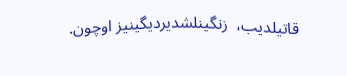قاتیلدیب،  زنگینلشدیردیگینیز اوچون.